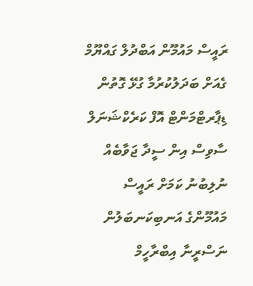ރައީސް މައުމޫން އަބްދުލް ގައްޔޫމް ގެއަށް ބަދަލުކުރުމާ ގުޅޭ ގޮތުން ޑިޕާރޓްމަންޓް އޮފް ކަރެކްޝަނަލް ސާވިސް އިން ސީދާ ޖަވާބެއް ނުލިބުނު ކަމަށް ރައީސް މައުމޫންގެ އަނބިކަނބަލުން ނަސްރީނާ އިބްރާހީމް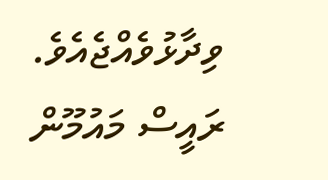ވިދާޅުވެއްޖެއެވެ.
ރައީސް މައުމޫން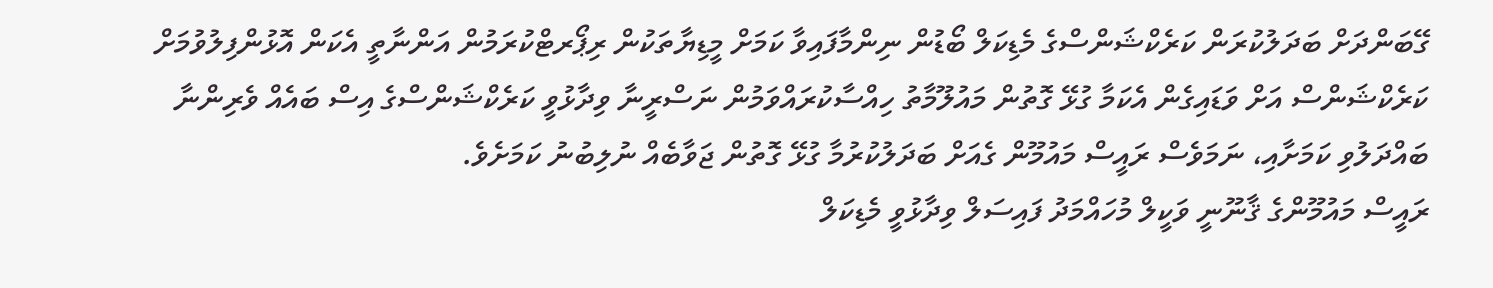ގޭބަންދަށް ބަދަލުކުރަން ކަރެކްޝަންސްގެ މެޑިކަލް ބޯޑުން ނިންމާފައިވާ ކަމަށް މީޑިޔާތަކުން ރިޕޯރޓްކުރަމުން އަންނާތީ އެކަން އޮޅުންފިލުވުމަށް ކަރެކްޝަންސް އަށް ވަޑައިގެން އެކަމާ ގުޅޭ ގޮތުން މައުލޫމާތު ހިއްސާކުރައްވަމުން ނަސްރީނާ ވިދާޅުވީ ކަރެކްޝަންސްގެ އިސް ބައެއް ވެރިންނާ ބައްދަލުވި ކަމަށާއި، ނަމަވެސް ރައީސް މައުމޫން ގެއަށް ބަދަލުކުރުމާ ގުޅޭ ގޮތުން ޖަވާބެއް ނުލިބުނު ކަމަށެވެ.
ރައީސް މައުމޫންގެ ޤާނޫނީ ވަކީލް މުހައްމަދު ފައިސަލް ވިދާޅުވީ މެޑިކަލް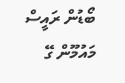ބޯޑުން ރައީސް މައުމޫން ގޭ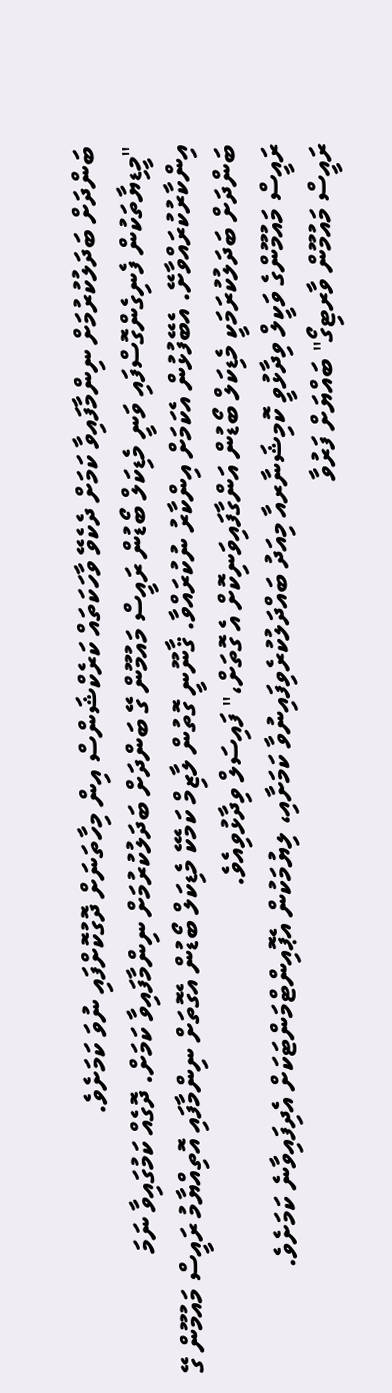ބަންދަށް ބަދަލުކުރުމަށް ނިންމާފައިވާ ކަމަށް ދެކެވޭ ވާހަކަތައް ކަރެކްޝަންސް އިން މިހާތަނަށް ދޮގުކޮށްފައި ނުވަ ކަމަށެވެ.
"މީޑިޔާތަކުން ފެނިގެންގޮސްފައި ވަނީ މެޑިކަލް ބޯޑުން ރައީސް މައުމޫން ގޭ ބަންދަށް ބަދަލުކުރުމަށް ނިންމާފައިވާ ކަމަށް. ދޮގެއް ކަމުގައިވާ ނަމަ އިންކާރުކުރައްވާށޭ. އެބޭފުޅުން އެކަމަށް އިންކާރު ނުކުރައްވާ. ޤާނޫނީ ގޮތުން ލާޒިމް ކަމެކޭ މެޑިކަލް ބޯޑުން އެގޮތަށް ނިންމާފައި އޮތިއްޔާމު ރައީސް މައުމޫން ގޭ ބަންދަށް ބަދަލުކުރަމަކީ މެޑިކަލް ބޯޑުން އަންގާފައިވަނިކޮށް އެ ގޮތަށް،" ފައިސަލް ވިދާޅުވިއެވެ.
ރައީސް މައުމޫންގެ ވަކީލް ވިދާޅުވީ ކޮމިޝަނާރއާ މިއަދު ބައްދަލުކުރެވިފައިނުވާ ކަމަށާއި، ލިޔުމަކުން އެޕޮއިންޓްމަންޓަކަށް އެދިފައިވާނެ ކަމަށެވެ.
ރައީސް މައުމޫން ވާރޓިގޯ" ބައްޔަށް ފަރުވާ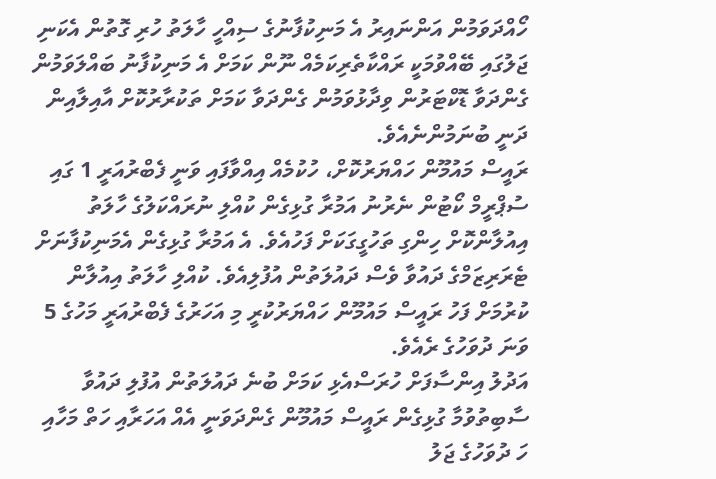ހޯއްދަވަމުން އަންނައިރު އެ މަނިކުފާނުގެ ސިއްހީ ހާލަތު ހުރި ގޮތުން އެކަނި ޖަލުގައި ބޭއްވުމަކީ ރައްކާތެރިކަމެއް ނޫން ކަމަށް އެ މަނިކުފާނު ބައްލަވަމުން ގެންދަވާ ޑޮކްޓަރުން ވިދާޅުވަމުން ގެންދަވާ ކަމަށް ތަކުރާރުކޮށް އާއިލާއިން ދަނީ ބުނަމުންނެއެވެ.
ރައީސް މައުމޫން ހައްޔަރުކޮށް، ހުކުމެއް އިއްވާފައި ވަނީ ފެބްރުއަރީ 1 ގައި ސުޕްރީމް ކޯޓުން ނެރުނު އަމުރާ ގުޅިގެން ކުއްލި ނުރައްކަލުގެ ހާލަތު އިއުލާންކޮށް ހިންގި ތަހުގީގަކަށް ފަހުއެވެ. އެ އަމުރާ ގުޅިގެން އެމަނިކުފާނަށް ޓެރަރިޒަމްގެ ދައުވާ ވެސް ދައުލަތުން އުފުލިއެވެ. ކުއްލި ހާލަތު އިއުލާން ކުރުމަށް ފަހު ރައީސް މައުމޫން ހައްޔަރުކުރީ މި އަހަރުގެ ފެބްރުއަރީ މަހުގެ 5 ވަނަ ދުވަހުގެ ރެއެވެ.
އަދުލު އިންސާފަށް ހުރަސްއެޅި ކަމަށް ބުނެ ދައުލަތުން އުފުލި ދައުވާ ސާބިތުވުމާ ގުޅިގެން ރައީސް މައުމޫން ގެންދަވަނީ އެއް އަހަރާއި ހަތް މަހާއި ހަ ދުވަހުގެ ޖަލު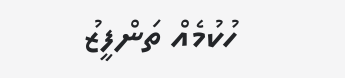ހުކުމެއް ތަންފީޒު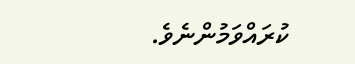ކުރައްވަމުންނެވެ.